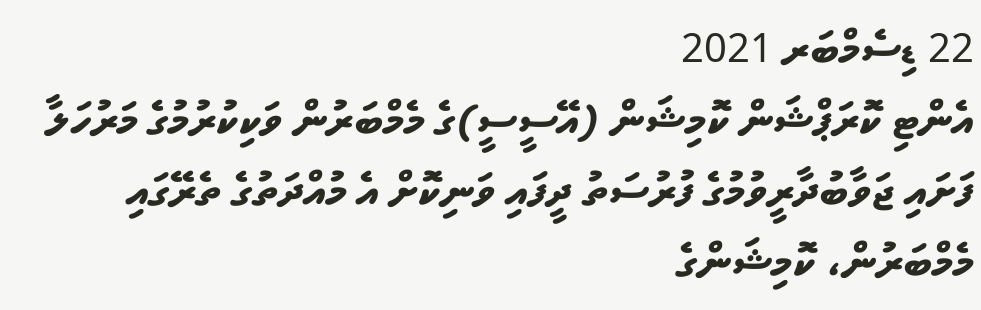22 ޑިސެމްބަރ 2021
އެންޓި ކޮރަޕްޝަން ކޮމިޝަން (އޭސީސީ)ގެ މެމްބަރުން ވަކިކުރުމުގެ މަރުހަލާ ފަށައި ޖަވާބުދާރީވުމުގެ ފުރުސަތު ދީފައި ވަނިކޮށް އެ މުއްދަތުގެ ތެރޭގައި މެމްބަރުން، ކޮމިޝަންގެ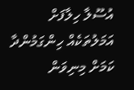އުސޫލާ ހިލާފަށް އަމަލުތަކެއް ހިންގަމުންދާ ކަމަށް މިނިވަން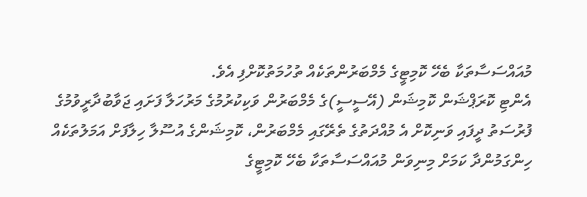މުއައްސަސާތަކާ ބެހޭ ކޮމިޓީގެ މެމްބަރުންތަކެއް ތުހުމަތުކޮށްފި އެވެ.
އެންޓި ކޮރަޕްޝަން ކޮމިޝަން (އޭސީސީ)ގެ މެމްބަރުން ވަކިކުރުމުގެ މަރުހަލާ ފަށައި ޖަވާބުދާރީވުމުގެ ފުރުސަތު ދީފައި ވަނިކޮށް އެ މުއްދަތުގެ ތެރޭގައި މެމްބަރުން، ކޮމިޝަންގެ އުސޫލާ ހިލާފަށް އަމަލުތަކެއް ހިންގަމުންދާ ކަމަށް މިނިވަން މުއައްސަސާތަކާ ބެހޭ ކޮމިޓީގެ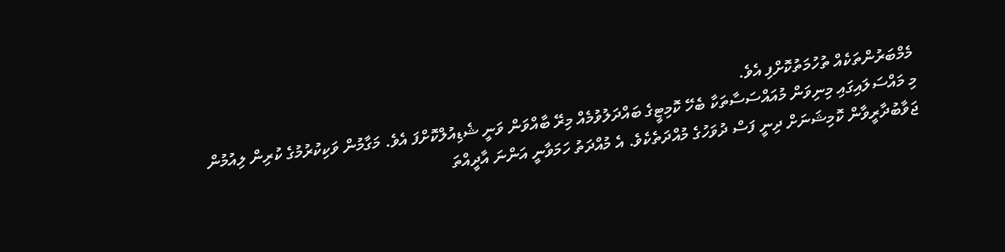މެމްބަރުންތަކެއް ތުހުމަތުކޮށްފި އެވެ.
މި މައްސަލައިގައި މިނިވަން މުއައްސަސާތަކާ ބެހޭ ކޮމިޓީގެ ބައްދަލުވުމެއް މިރޭ ބާއްވަން ވަނީ ޝެޑިއުލްކޮށްފަ އެވެ. މަގާމުން ވަކިކުރުމުގެ ކުރިން ލިއުމުން ޖަވާބުދާރީވާން ކޮމިޝަނަށް ދިނީ ފަސް ދުވަހުގެ މުއްދަތެކެވެ. އެ މުއްދަތު ހަމަވާނީ އަންނަ އާދީއްތަ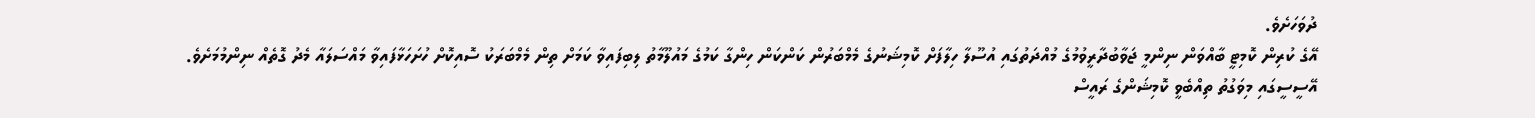ދުވަހަށެވެ.
އޭގެ ކުރިން ކޮމިޓީ ބާއްވަން ނިންމީ ޖަވާބުދާރީވުމުގެ މުއްދަތުގައި އުސޫލާ ހިލާފަށް ކޮމިޝަނުގެ މެމްބަރުން ކަންކަން ހިންގާ ކަމުގެ މައުލޫމާތު ލިބިފައިވާ ކަމަށް ތިން މެމްބަރަކު ސޮއިކޮށް ހުށަހަޅާފައިވާ މައްސަލައާ މެދު ގޮތެއް ނިންމުމަށެވެ.
އޭސީސީގައި މިވަގުތު ތިއްބެވީ ކޮމިޝަންގެ ރައީސް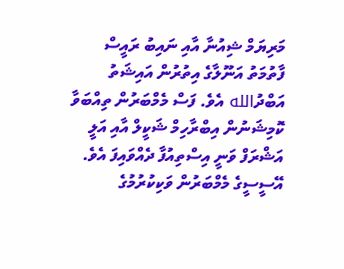މަރިޔަމް ޝިއުނާ އާއި ނައިބު ރައީސް ފާތުމަތު އަނޫލާގެ އިތުރުން އައިޝަތު އަބްދުالله އެވެ. ފަސް މެމްބަރުން ތިއްބަވާ ކޮމިޝަނުން އިބްރާހިމް ޝަކީލް އާއި އަލީ އަޝްރަފް ވަނީ އިސްތިއުފާ ދެއްވައިފަ އެވެ.
އޭސީސީގެ މެމްބަރުން ވަކިކުރުމުގެ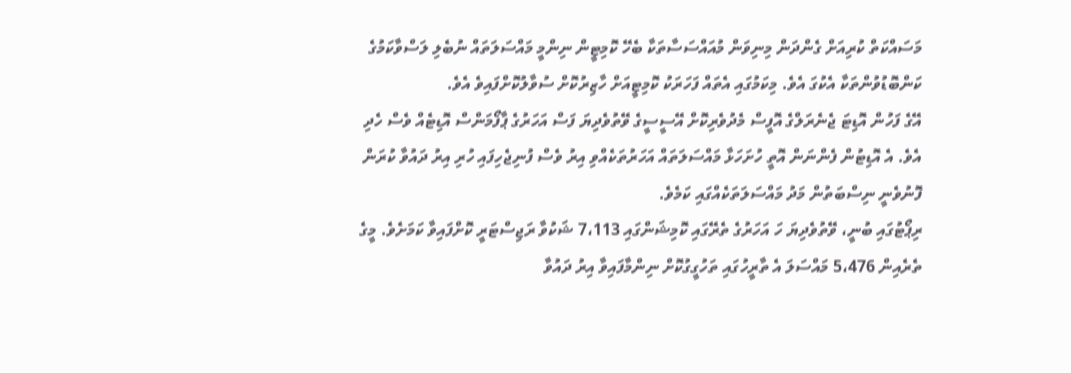މަސައްކަތް ކުރިއަށް ގެންދަން މިނިވަން މުއައްސަސާތަކާ ބެހޭ ކޮމިޓީން ނިންމީ މައްސަލަތައް ނުބެލި ލަސްވާކަމުގެ ކަންބޮޑުވުންތަކާ އެކުގަ އެވެ. މިކަމުގައި އެތައް ފަހަރަކު ކޮމިޓީއަށް ހާޒިރުކޮށް ސުވާލުކޮށްފައިވެ އެވެ.
އޭގެ ފަހުން އޮޑިޓަ ޖެނެރަލްގެ އޮފީސް މެދުވެރިކޮށް އޭސީސީގެ ވޭތުވެދިޔަ ފަސް އަހަރުގެ ޕާފޯމަންސް އޮޑިޓެއް ވެސް ހެދި އެވެ. އެ އޮޑިޓުން ފެންނަން އޮތީ ހުށަހަޅާ މައްސަލަތައް އަހަރުތަކެއްވި އިރު ވެސް ފުނިޖެހިފައި ހުރި އިރު ދައުވާ ކުރަން ފޮނުވެނީ ނިސްބަތުން މަދު މައްސަލަތަކެއްގައި ކަމެވެ.
ރިޕޯޓުގައި ބުނީ، ވޭތުވެދިޔަ ހަ އަހަރުގެ ތެރޭގައި ކޮމިޝަންގައި 7،113 ޝަކުވާ ރަޖިސްޓަރީ ކޮށްފައިވާ ކަމަށެވެ. މީގެ ތެރެއިން 5،476 މައްސަލަ އެ ތާރީހުގައި ތަހުގީގުކޮށް ނިންމާފައިވާ އިރު ދައުވާ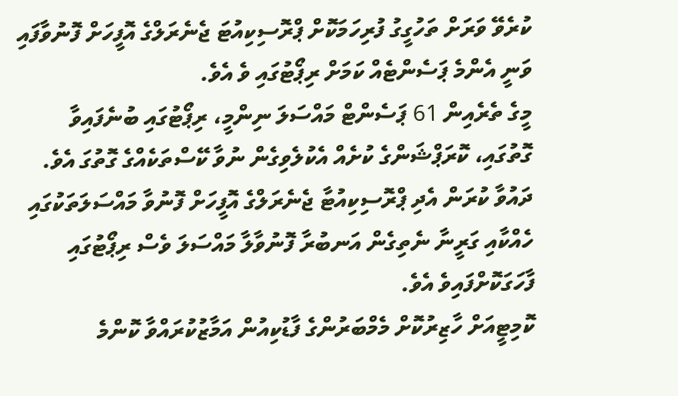ކުރެވޭ ވަރަށް ތަހުގީގު ފުރިހަމަކޮށް ޕްރޮސިކިއުޓަ ޖެނެރަލްގެ އޮފީހަށް ފޮނުވާފައި ވަނީ އެންމެ ޕަސެންޓެއް ކަމަށް ރިޕޯޓުގައި ވެ އެވެ.
މީގެ ތެރެއިން 61 ޕަސެންޓް މައްސަލަ ނިންމީ، ރިޕޯޓުގައި ބުނެފައިވާ ގޮތުގައި، ކޮރަޕްޝަންގެ ކުށެއް އެކުލެވިގެން ނުވާ ކޭސްތަކެއްގެ ގޮތުގަ އެވެ.
ދައުވާ ކުރަން އެދި ޕްރޮސިކިއުޓާ ޖެނެރަލްގެ އޮފީހަށް ފޮނުވާ މައްސަލަތަކުގައި ހެއްކާއި ގަރީނާ ނެތިގެން އަނބުރާ ފޮނުވާލާ މައްސަލަ ވެސް ރިޕޯޓުގައި ފާހަގަކޮށްފައިވެ އެވެ.
ކޮމިޓީއަށް ހާޒިރުކޮށް މެމްބަރުންގެ ފާޑުކިއުން އަމާޒުކުރައްވާ ކޮންމެ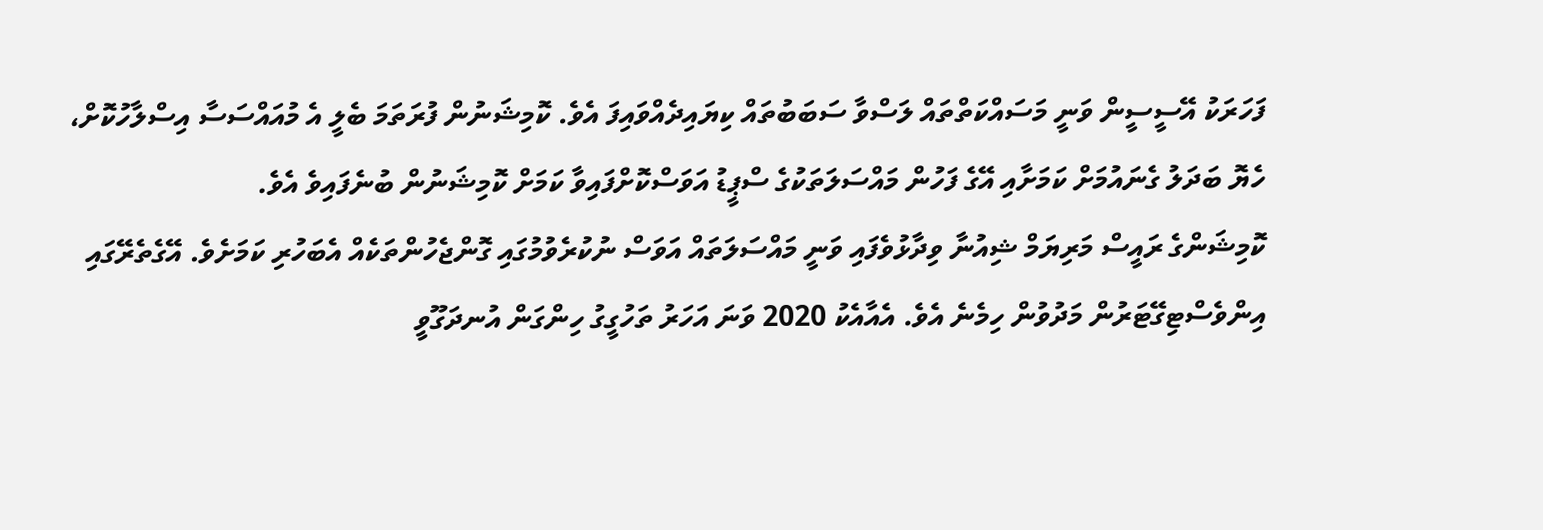ފަހަރަކު އޭސީސީން ވަނީ މަސައްކަތްތައް ލަސްވާ ސަބަބުތައް ކިޔައިދެއްވައިފަ އެވެ. ކޮމިޝަނުން ފުރަތަމަ ބެލީ އެ މުއައްސަސާ އިސްލާހުކޮށް، ހެޔޮ ބަދަލު ގެނައުމަށް ކަމަށާއި އޭގެ ފަހުން މައްސަލަތަކުގެ ސްޕީޑު އަވަސްކޮށްފައިވާ ކަމަށް ކޮމިޝަނުން ބުނެފައިވެ އެވެ.
ކޮމިޝަންގެ ރައީސް މަރިޔަމް ޝިއުނާ ވިދާޅުވެފައި ވަނީ މައްސަލަތައް އަވަސް ނުކުރެވުމުގައި ގޮންޖެހުންތަކެއް އެބަހުރި ކަމަށެވެ. އޭގެތެރޭގައި އިންވެސްޓިގޭޓަރުން މަދުވުން ހިމެނެ އެވެ. އެއާއެކު 2020 ވަނަ އަހަރު ތަހުގީގު ހިންގަން އުނދަގޫވީ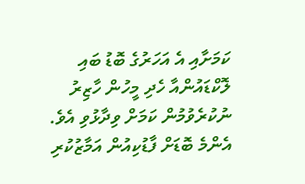ކަމަށާއި އެ އަހަރުގެ ބޮޑު ބައި ލޮކްޑައުންއާ ހެދި މީހުން ހާޒިރު ނުކުރެވުމުން ކަމަށް ވިދާޅުވި އެވެ.
އެންމެ ބޮޑަށް ފާޑުކިއުން އަމާޒުކުރި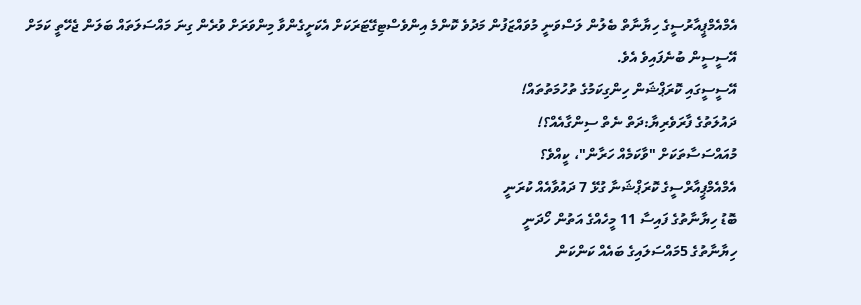އެމްއެމްޕީއާރުސީގެ ހިޔާނާތް ބެލުން ލަސްވަނީ މުވައްޒަފުން މަދުވެ ކޮންމެ އިންވެސްޓިގޭޓަރަކަށް އެކަށީގެންވާ މިންވަރަށް ވުރެން ގިނަ މައްސަލަތައް ބަލަން ޖެހޭތީ ކަމަށް އޭސީސީން ބުނެފައިވެ އެވެ.
އޭސީސީގައި ކޮރަޕްޝަން ހިންގިކަމުގެ ތުހުމަތުތައް!
ދައުލަތުގެ ފާރަވެރިޔާ:ދަތް ނެތް ސިންގާއެއް؟!
މުއައްސަސާތަކަށް "ވާކަމެއް ހަރާން"، ކީއްވެ؟
އެމްއެމްޕީއާރްސީގެ ކޮރަޕްޝަނާ ގުޅޭ 7 ދައުވާއެއް ކުރަނީ
ބޮޑު ހިޔާނާތުގެ ފައިސާ 11 މީހެއްގެ އަތުން ހޯދަނީ
ހިޔާނާތުގެ 5މައްސަލައިގެ ބައެއް ކަންކަން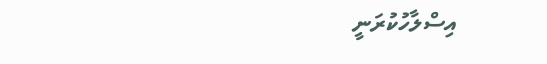އިސްލާހުކުރަނީ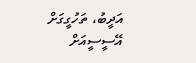އަދީބު، ތަހުގީގަށް އޭސީސީއަށް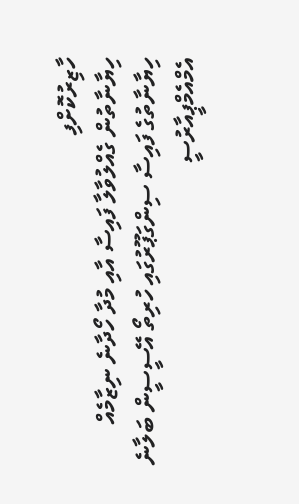ހާޒިރުކޮށްފި
ހިޔާނާތުން ގެއްލުވާލާ ފައިސާ އާއި މުދާ ހޯދާނެ ނިޒާމެއް
ހިޔާނާތުގެ ފައިސާ ސިންގަޕޫރުގައި ހުރިތޯ އޭސީސީން ބަލާނެ
އެމްއެމްޕީއާރުސީ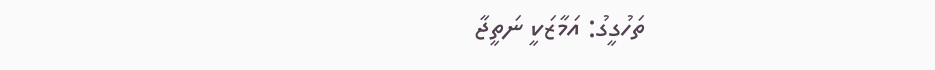ތަހުގީގު: އަމާޒަކީ ނަތީޖާ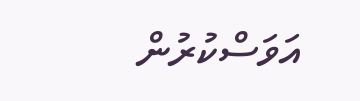އަވަސްކުރުން